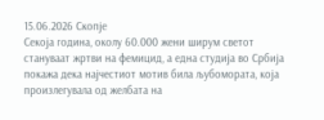15.06.2026 Скопје
Секоја година, околу 60.000 жени ширум светот стануваат жртви на фемицид, а една студија во Србија покажа дека најчестиот мотив била љубомората, која произлегувала од желбата на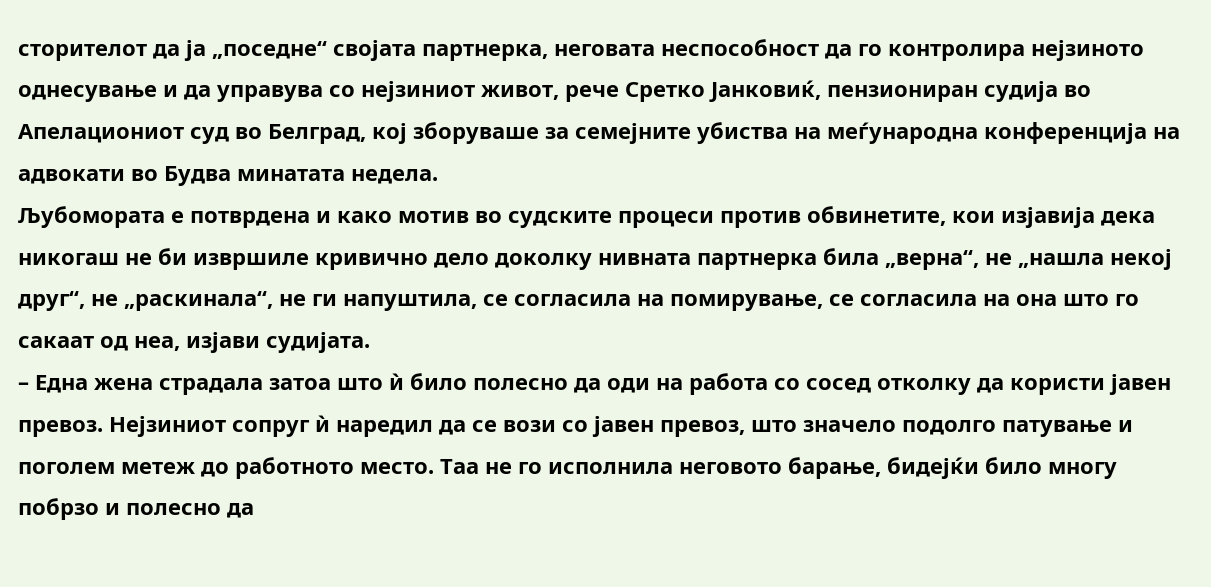сторителот да ја „поседне“ својата партнерка, неговата неспособност да го контролира нејзиното однесување и да управува со нејзиниот живот, рече Сретко Јанковиќ, пензиониран судија во Апелациониот суд во Белград, кој зборуваше за семејните убиства на меѓународна конференција на адвокати во Будва минатата недела.
Љубомората е потврдена и како мотив во судските процеси против обвинетите, кои изјавија дека никогаш не би извршиле кривично дело доколку нивната партнерка била „верна“, не „нашла некој друг“, не „раскинала“, не ги напуштила, се согласила на помирување, се согласила на она што го сакаат од неа, изјави судијата.
– Една жена страдала затоа што ѝ било полесно да оди на работа со сосед отколку да користи јавен превоз. Нејзиниот сопруг ѝ наредил да се вози со јавен превоз, што значело подолго патување и поголем метеж до работното место. Таа не го исполнила неговото барање, бидејќи било многу побрзо и полесно да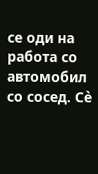се оди на работа со автомобил со сосед. Сè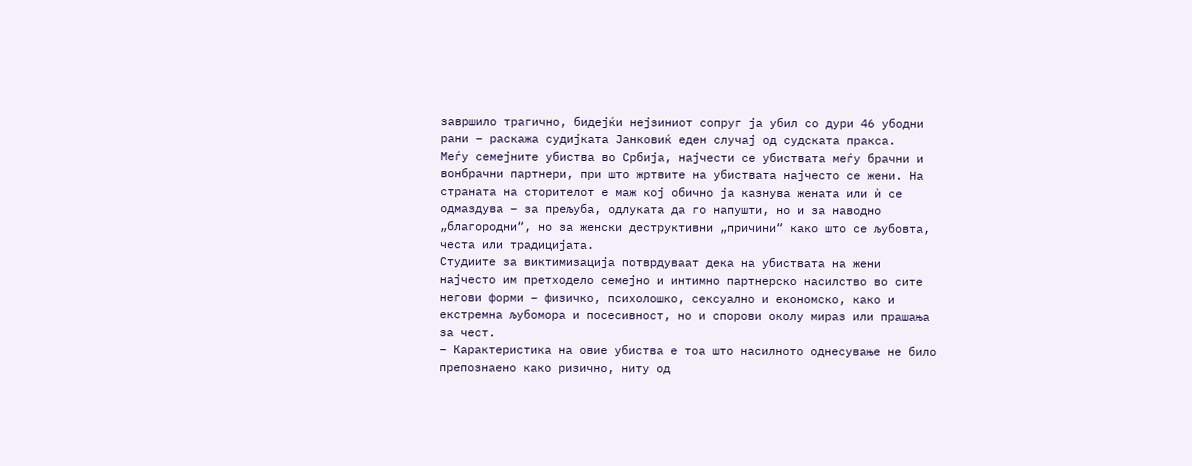завршило трагично, бидејќи нејзиниот сопруг ја убил со дури 46 убодни рани – раскажа судијката Јанковиќ еден случај од судската пракса.
Меѓу семејните убиства во Србија, најчести се убиствата меѓу брачни и вонбрачни партнери, при што жртвите на убиствата најчесто се жени. На страната на сторителот е маж кој обично ја казнува жената или ѝ се одмаздува – за прељуба, одлуката да го напушти, но и за наводно „благородни“, но за женски деструктивни „причини“ како што се љубовта, честа или традицијата.
Студиите за виктимизација потврдуваат дека на убиствата на жени најчесто им претходело семејно и интимно партнерско насилство во сите негови форми – физичко, психолошко, сексуално и економско, како и екстремна љубомора и посесивност, но и спорови околу мираз или прашања за чест.
– Карактеристика на овие убиства е тоа што насилното однесување не било препознаено како ризично, ниту од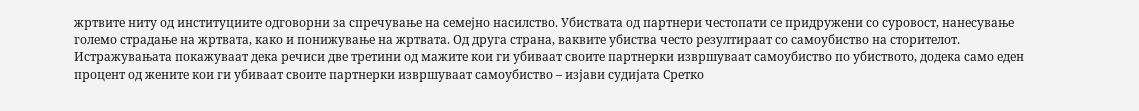жртвите ниту од институциите одговорни за спречување на семејно насилство. Убиствата од партнери честопати се придружени со суровост, нанесување големо страдање на жртвата, како и понижување на жртвата. Од друга страна, ваквите убиства често резултираат со самоубиство на сторителот. Истражувањата покажуваат дека речиси две третини од мажите кои ги убиваат своите партнерки извршуваат самоубиство по убиството, додека само еден процент од жените кои ги убиваат своите партнерки извршуваат самоубиство – изјави судијата Сретко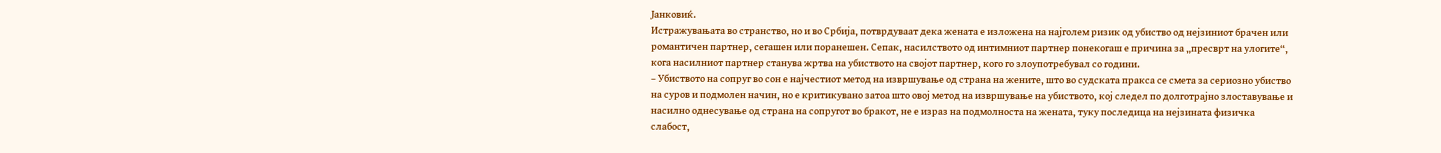Јанковиќ.
Истражувањата во странство, но и во Србија, потврдуваат дека жената е изложена на најголем ризик од убиство од нејзиниот брачен или романтичен партнер, сегашен или поранешен. Сепак, насилството од интимниот партнер понекогаш е причина за „пресврт на улогите“, кога насилниот партнер станува жртва на убиството на својот партнер, кого го злоупотребувал со години.
– Убиството на сопруг во сон е најчестиот метод на извршување од страна на жените, што во судската пракса се смета за сериозно убиство на суров и подмолен начин, но е критикувано затоа што овој метод на извршување на убиството, кој следел по долготрајно злоставување и насилно однесување од страна на сопругот во бракот, не е израз на подмолноста на жената, туку последица на нејзината физичка слабост,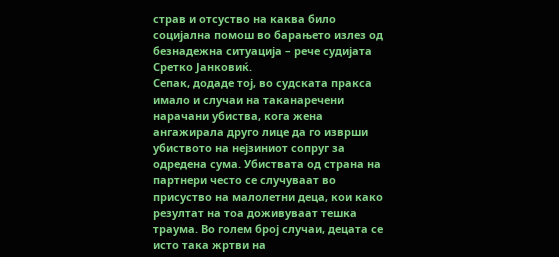страв и отсуство на каква било социјална помош во барањето излез од безнадежна ситуација – рече судијата Сретко Јанковиќ.
Сепак, додаде тој, во судската пракса имало и случаи на таканаречени нарачани убиства, кога жена ангажирала друго лице да го изврши убиството на нејзиниот сопруг за одредена сума. Убиствата од страна на партнери често се случуваат во присуство на малолетни деца, кои како резултат на тоа доживуваат тешка траума. Во голем број случаи, децата се исто така жртви на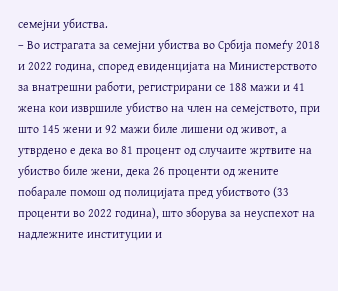семејни убиства.
– Во истрагата за семејни убиства во Србија помеѓу 2018 и 2022 година, според евиденцијата на Министерството за внатрешни работи, регистрирани се 188 мажи и 41 жена кои извршиле убиство на член на семејството, при што 145 жени и 92 мажи биле лишени од живот, а утврдено е дека во 81 процент од случаите жртвите на убиство биле жени, дека 26 проценти од жените побарале помош од полицијата пред убиството (33 проценти во 2022 година), што зборува за неуспехот на надлежните институции и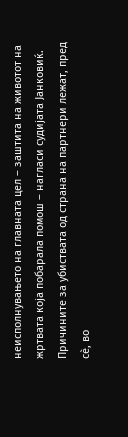неисполнувањето на главната цел – заштита на животот на жртвата која побарала помош – нагласи судијата Јанковиќ.
Причините за убиствата од страна на партнери лежат, пред сè, во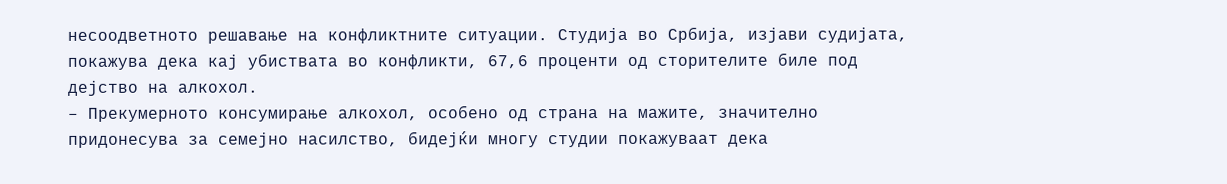несоодветното решавање на конфликтните ситуации. Студија во Србија, изјави судијата, покажува дека кај убиствата во конфликти, 67,6 проценти од сторителите биле под дејство на алкохол.
– Прекумерното консумирање алкохол, особено од страна на мажите, значително придонесува за семејно насилство, бидејќи многу студии покажуваат дека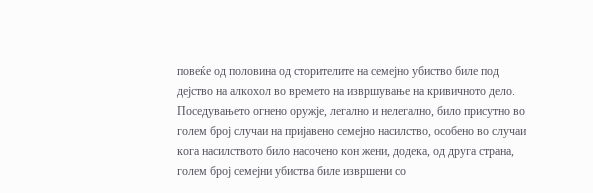повеќе од половина од сторителите на семејно убиство биле под дејство на алкохол во времето на извршување на кривичното дело. Поседувањето огнено оружје, легално и нелегално, било присутно во голем број случаи на пријавено семејно насилство, особено во случаи кога насилството било насочено кон жени, додека, од друга страна, голем број семејни убиства биле извршени со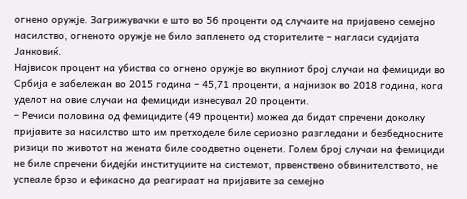огнено оружје. Загрижувачки е што во 56 проценти од случаите на пријавено семејно насилство, огненото оружје не било запленето од сторителите – нагласи судијата Јанковиќ.
Највисок процент на убиства со огнено оружје во вкупниот број случаи на фемициди во Србија е забележан во 2015 година – 45,71 проценти, а најнизок во 2018 година, кога уделот на овие случаи на фемициди изнесувал 20 проценти.
– Речиси половина од фемицидите (49 проценти) можеа да бидат спречени доколку пријавите за насилство што им претходеле биле сериозно разгледани и безбедносните ризици по животот на жената биле соодветно оценети. Голем број случаи на фемициди не биле спречени бидејќи институциите на системот, првенствено обвинителството, не успеале брзо и ефикасно да реагираат на пријавите за семејно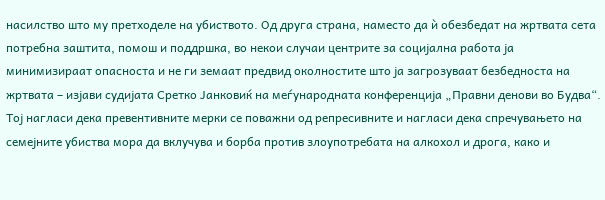насилство што му претходеле на убиството. Од друга страна, наместо да ѝ обезбедат на жртвата сета потребна заштита, помош и поддршка, во некои случаи центрите за социјална работа ја минимизираат опасноста и не ги земаат предвид околностите што ја загрозуваат безбедноста на жртвата – изјави судијата Сретко Јанковиќ на меѓународната конференција „Правни денови во Будва“.
Тој нагласи дека превентивните мерки се поважни од репресивните и нагласи дека спречувањето на семејните убиства мора да вклучува и борба против злоупотребата на алкохол и дрога, како и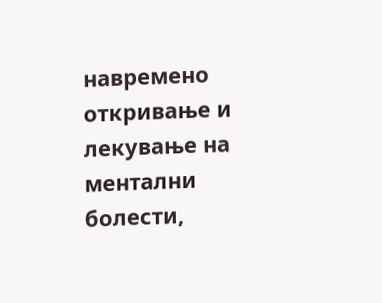навремено откривање и лекување на ментални болести,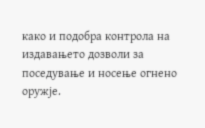како и подобра контрола на издавањето дозволи за поседување и носење огнено оружје.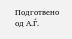Подготвено од А.Ѓ.